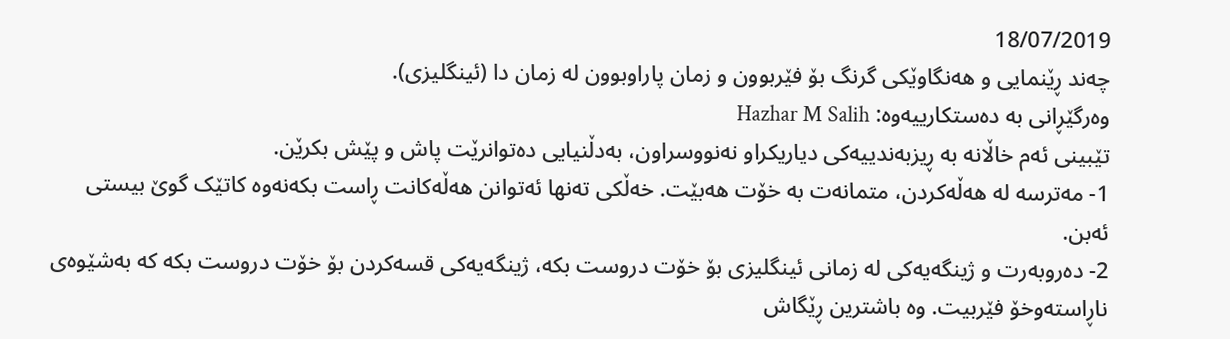18/07/2019
چەند ڕێنمایی و هەنگاوێکی گرنگ بۆ فێربوون و زمان پاراوبوون لە زمان دا (ئینگلیزی).
وەرگێڕانی بە دەستکارییەوە: Hazhar M Salih
تێبینی ئەم خاڵانە بە ڕیزبەندییەکی دیاریکراو نەنووسراون، بەدڵنیایی دەتوانرێت پاش و پێش بکرێن.
1- مەترسە لە هەڵەکردن، متمانەت بە خۆت هەبێت. خەڵکی تەنها ئەتوانن هەڵەکانت ڕاست بکەنەوە کاتێک گوێ بیستی ئەبن.
2- دەروبەرت و ژینگەیەکی لە زمانی ئینگلیزی بۆ خۆت دروست بکە، ژینگەیەکی قسەکردن بۆ خۆت دروست بکە کە بەشێوەی ناڕاستەوخۆ فێربیت. وە باشترین ڕێگاش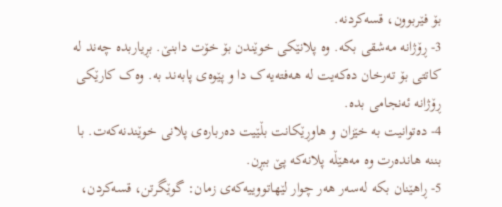بۆ فێربوون، قسەکردنە.
3- ڕۆژانە مەشقی بکە. وە پلانێکی خوێندن بۆ خۆت دابنێ. بڕیاربدە چەند لە کاتتی بۆ تەرخان دەکەیت لە هەفتەیەک دا و پێوەی پابەند بە. وەک کارێکی ڕۆژانە ئەنجامی بدە.
4- دەتوانیت بە خێزان و هاوڕێکانت بڵێیت دەربارەی پلانی خوێندنەکەت. با بننە هاندەرت وە مەهێڵە پلانەکە پێ ببڕن.
5- ڕاهێنان بکە لەسەر هەر چوار لێهاتووییەکەی زمان: گوێگرتن، قسەکردن،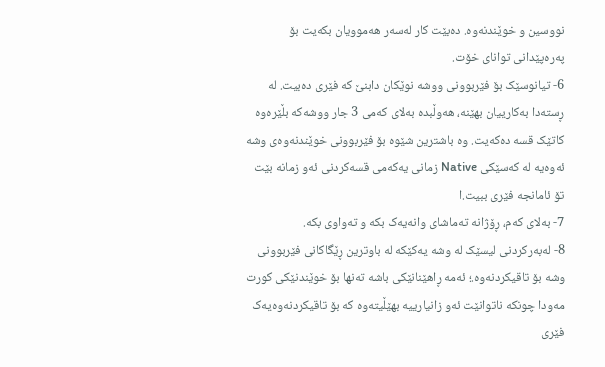نووسین و خوێندنەوە. دەبێت کار لەسەر هەموویان بکەیت بۆ پەرەپێدانی توانای خۆت.
6- تیانوسێک بۆ فێربوونی ووشە نوێکان دابنێ کە فێری دەبیت. لە ڕستەدا بەکارییان بهێنە، هەوڵبدە بەلای کەمی 3 جار ووشەکە بڵێرەوە کاتێک قسە دەکەیت. وە باشترین شێوە بۆ فێربوونی خوێندنەوەی وشە ئەوەیە لە کەسێکی Native زمانی یەکەمی قسەکردنی ئەو زمانە بێت تۆ ئامانجە فێری ببیت.ا
7- بەلای کەم، ڕۆژانە تەماشای وانەیەک بکە و تەواوی بکە.
8- لەبەرکردنی لیسێک لە وشە یەکێکە لە باوترین ڕێگاکانی فێربوونی وشە بۆ تاقیکردنەوە.؛ ئەمە ڕاهێنانێکی باشە تەنها بۆ خوێندنێکی کورت مەودا چونکە ناتوانێت ئەو زانیارییە بهێڵیتەوە کە بۆ تاقیکردنەوەیەک فێری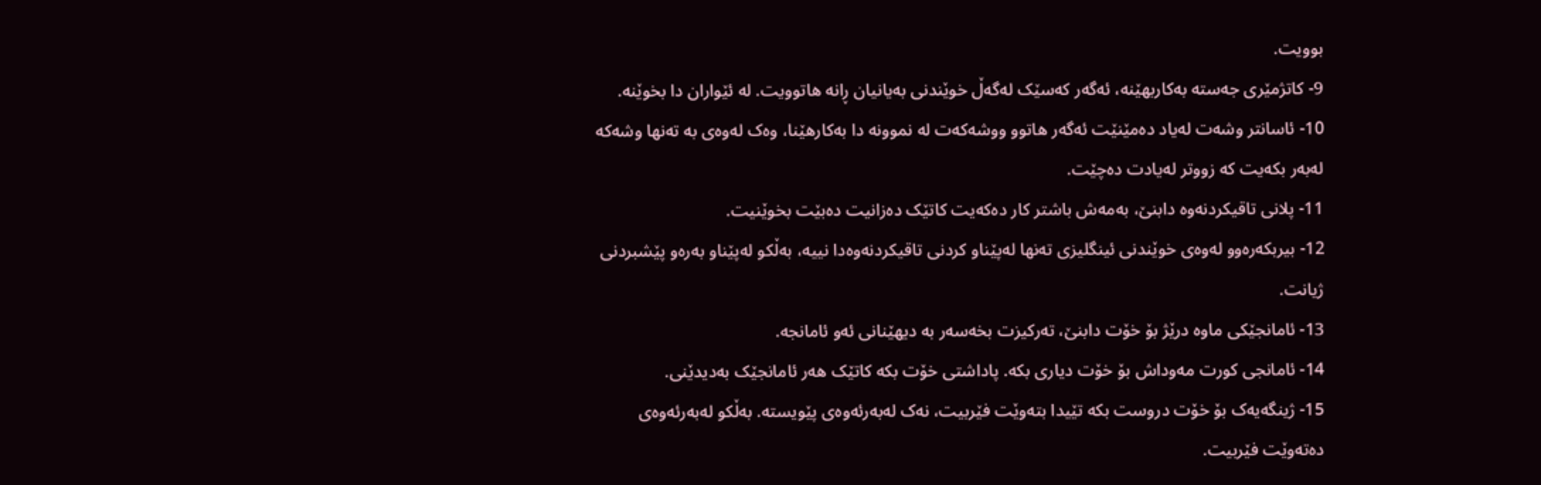بوویت.
9- کاتژمێری جەستە بەکاربهێنە، ئەگەر کەسێک لەگەڵ خوێندنی بەیانیان ڕانە هاتوویت. لە ئێواران دا بخوێنە.
10- ئاسانتر وشەت لەیاد دەمێنێت ئەگەر هاتوو ووشەکەت لە نموونە دا بەکارهێنا، وەک لەوەی بە تەنها وشەکە لەبەر بکەیت کە زووتر لەیادت دەچێت.
11- پلانی تاقیکردنەوە دابنێ، بەمەش باشتر کار دەکەیت کاتێک دەزانیت دەبێت بخوێنیت.
12- بیربکەرەوو لەوەی خوێندنی ئینگلیزی تەنها لەپێناو کردنی تاقیکردنەوەدا نییە، بەڵکو لەپێناو بەرەو پێشبردنی ژیانت.
13- ئامانجێکی ماوە درێژ بۆ خۆت دابنێ، تەرکیزت بخەسەر بە دیهێنانی ئەو ئامانجە.
14- ئامانجی کورت مەوداش بۆ خۆت دیاری بکە. پاداشتی خۆت بکە کاتێک هەر ئامانجێک بەدیدێنی.
15- ژینگەیەک بۆ خۆت دروست بکە تێیدا بتەوێت فێربیت، نەک لەبەرئەوەی پێویستە. بەڵکو لەبەرئەوەی دەتەوێت فێربیت.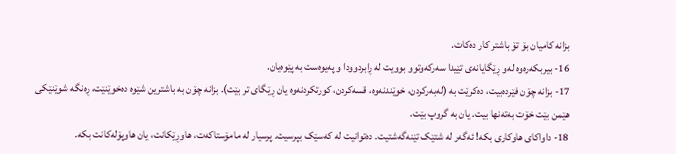بزانە کامیان بۆ تۆ باشتر کار دەکات.
16- بیربکەرەوە لەو ڕێگایانەی تێیدا سەرکەوتوو بوویت لە ڕابردوودا و پەیوەست بە پێوەیان.
17- بزانە چۆن فێردەبیت، دەکرێت بە (لەبەرکردن، خوێندنەوە، قسەکردن، کورتکردنەوە یان ڕێگای تر بێت). بزانە چۆن بە باشترین شێوە دەخوێنێت، ڕەنگە شوێنێکی هێمن بێت خۆت بەتەنها بیت. یان بە گروپ بێت.
18- داواکای هاوکاری بکە! ئەگەر لە شتێک تێنەگەشتیت. دەتوانیت لە کەسێک بپرسیت. پرسیار لە مامۆستاکەت، هاوڕێکانت، یان هاوپۆلەکانت بکە.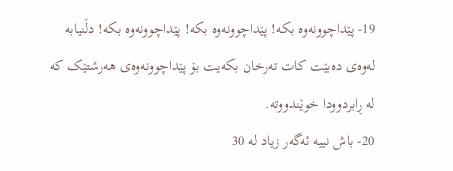19- پێداچوونەوە بکە! پێداچوونەوە بکە! پێداچوونەوە بکە! دڵنیابە لەوەی دەبێت کات تەرخان بکەیت بۆ پێداچوونەوەی هەرشتێک کە لە ڕابردوودا خوێندووتە.
20- باش نییە ئەگەر زیاد لە 30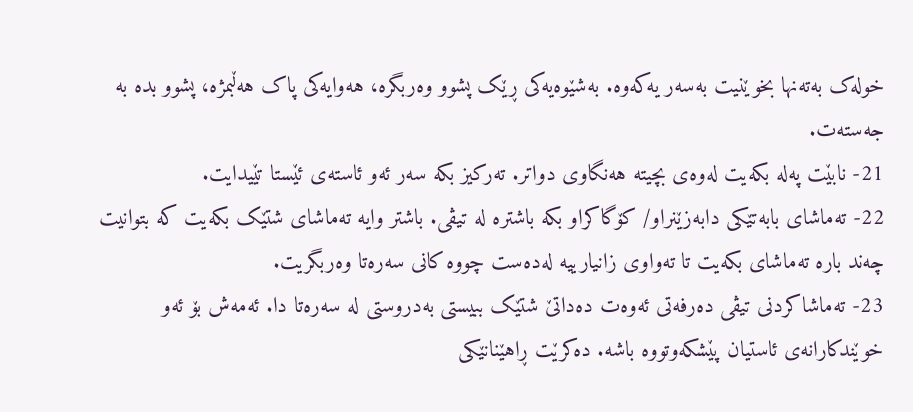خولەک بەتەنها بخوێنیت بەسەر یەکەوە. بەشێوەیەکی ڕێک پشوو وەربگرە، هەوایەکی پاک هەڵبمژە، پشوو بدە بە جەستەت.
21- نابێت پەلە بکەیت لەوەی بچیتە هەنگاوی دواتر. تەرکیز بکە سەر ئەو ئاستەی ئێستا تێیدایت.
22- تەماشای بابەتێکی دابەزێنراو/ کۆگاکراو بکە باشترە لە تیڤی. باشتر وایە تەماشای شتێک بکەیت کە بتوانیت چەند بارە تەماشای بکەیت تا تەواوی زانیارییە لەدەست چووە کانی سەرەتا وەربگریت.
23- تەماشاکردنی تیڤی دەرفەتی ئەوەت دەداتێ شتێک ببیستی بەدروستی لە سەرەتا دا. ئەمەش بۆ ئەو خوێندکارانەی ئاستیان پێشکەوتووە باشە. دەکرێت ڕاهێنانێکی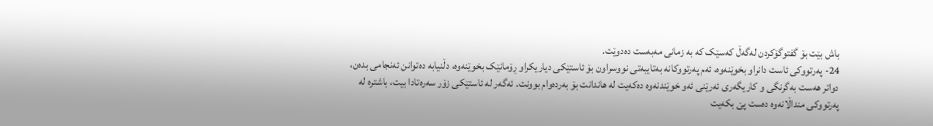باش بێت بۆ گفتوگۆکردن لەگەڵ کەسێک کە بە زمانی مەبەست دەدوێت.
24- پەرتووکی ئاست دانراو بخوێنەوە، ئەم پەرتووکانە بەتایبەتی نووسراون بۆ ئاستێکی دیاریکراو ڕۆمانێک بخوێنەوە، دڵنیابە دەتوانن ئەنجامی بدەن، دواتر هەست بەگرنگی و کاریگەری ئەرێنی ئەو خوێندنەوە دەکەیت لە هاندانت بۆ بەردەوام بوونت. ئەگەر لە ئاستێکی زۆر سەرەتادا بیت، باشترە لە پەرتووکی منداڵانەوە دەست پێ بکەیت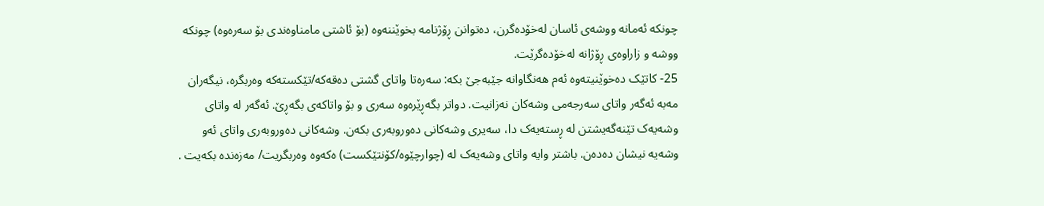چونکە ئەمانە ووشەی ئاسان لەخۆدەگرن، دەتوانن ڕۆژنامە بخوێننەوە (بۆ ئاشتی مامناوەندی بۆ سەرەوە) چونکە ووشە و زاراوەی ڕۆژانە لەخۆدەگرێت.
25- کاتێک دەخوێنیتەوە ئەم هەنگاوانە جێبەجێ بکە: سەرەتا واتای گشتی دەقەکە/تێکستەکە وەربگرە، نیگەران مەبە ئەگەر واتای سەرجەمی وشەکان نەزانیت. دواتر بگەڕێرەوە سەری و بۆ واتاکەی بگەڕێ. ئەگەر لە واتای وشەیەک تێنەگەیشتن لە ڕستەیەک دا، سەیری وشەکانی دەوروبەری بکەن. وشەکانی دەوروبەری واتای ئەو وشەیە نیشان دەدەن. باشتر وایە واتای وشەیەک لە (چوارچێوە/کۆنتێکست) ەکەوە وەربگریت/ مەزەندە بکەیت .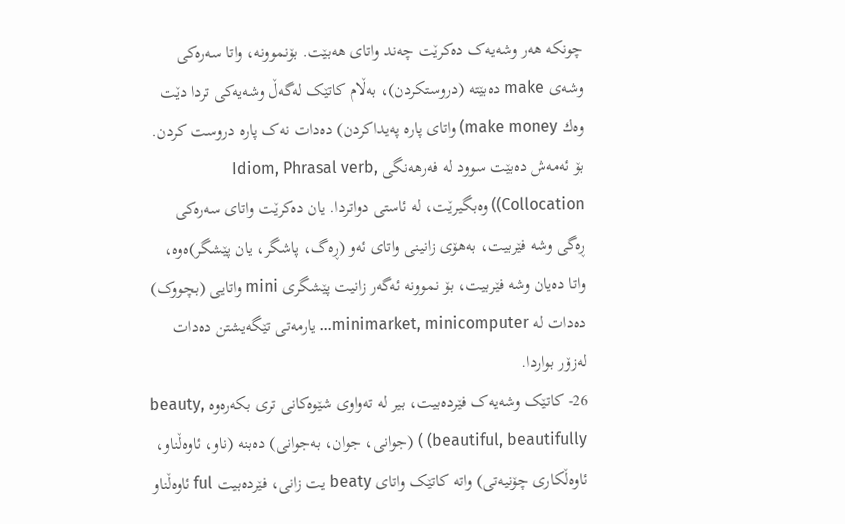چونکە هەر وشەیەک دەکرێت چەند واتای هەبێت. بۆنموونە، واتا سەرەکی وشەی make دەبێتە (دروستکردن)، بەڵام کاتێک لەگەڵ وشەیەکی تردا دێت وەك make money) واتای پارە پەیداکردن) دەدات نەک پارە دروست کردن. بۆ ئەمەش دەبێت سوود لە فەرهەنگی Idiom, Phrasal verb, Collocation)) وەبگیرێت، لە ئاستی دواتردا. یان دەکرێت واتای سەرەکی ڕەگی وشە فێربیت، بەهۆی زانینی واتای ئەو (ڕەگ، پاشگر، یان پێشگر)ەوە، واتا دەیان وشە فێربیت، بۆ نموونە ئەگەر زانیت پێشگری mini واتایی (بچووک) دەدات لە minimarket, minicomputer… یارمەتی تێگەیشتن دەدات لەزۆر بواردا.
26- کاتێک وشەیەک فێردەبیت، بیر لە تەواوی شێوەکانی تری بکەرەوه beauty, beautiful, beautifully) ) (جوانی، جوان، بەجوانی) دەبنە (ناو، ئاوەڵناو، ئاوەڵکاری چۆنیەتی) واتە کاتێک واتای beaty یت زانی، فێردەبیت ful ئاوەڵناو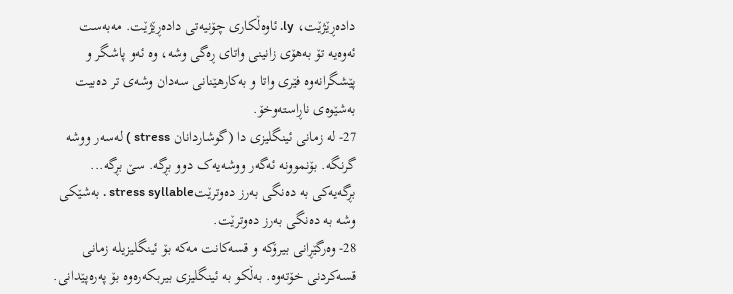دادەڕێژێت، ly. ئاوەڵکاری چۆنیەتی دادەڕێژێت. مەبەست ئەوەیە تۆ بەهۆی زانینی واتای ڕەگی وشە، وە ئەو پاشگر و پێشگرانەوە فێری واتا و بەکارهێنانی سەدان وشەی تر دەبیت بەشێوەی ناڕاستەوخۆ.
27- لە زمانی ئینگلیزی دا (گوشاردانان stress ) لەسەر ووشە گرنگە. بۆنموونە ئەگەر ووشەیەک دوو بڕگە. سێ بڕگە... بڕگەیەکی بە دەنگی بەرز دەوترێتstress syllable . بەشێکی وشە بە دەنگی بەرز دەوترێت.
28- وەرگێڕانی بیرۆکە و قسەکانت مەکە بۆ ئینگلیزیلە زمانی قسەکردنی خۆتەوە. بەڵکو بە ئینگلیزی بیربکەرەوە بۆ پەرەپێدانی.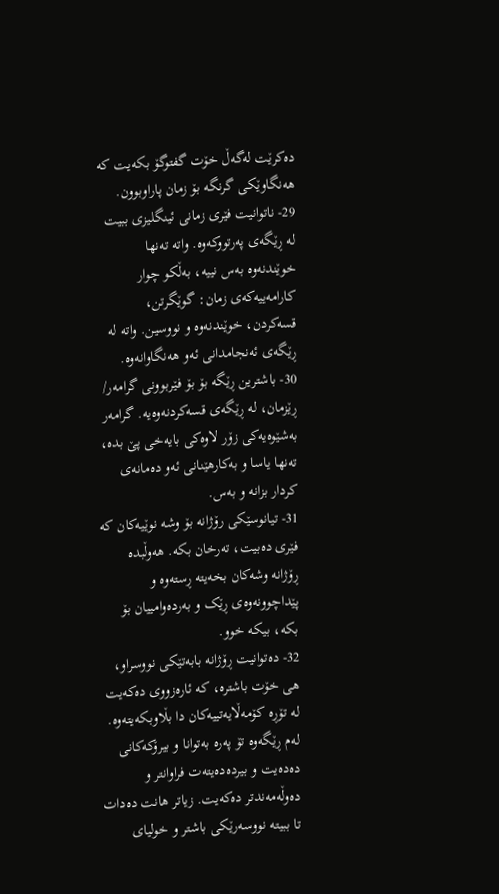دەکرێت لەگەڵ خۆت گفتوگۆ بکەیت کە هەنگاوێکی گرنگە بۆ زمان پاراوبوون.
29- ناتوانیت فێری زمانی ئینگلیزی ببیت لە ڕێگەی پەرتووکەوە. واتە تەنها خوێندنەوە بەس نییە، بەڵکو چوار کارامەییەکەی زمان: گوێگرتن، قسەکردن، خوێندنەوە و نووسین. واتە لە ڕێگەی ئەنجامدانی ئەو هەنگاوانەوە.
30- باشترین ڕێگە بۆ بۆ فێربوونی گرامەر/ ڕێزمان، لە ڕێگەی قسەکردنەوەیە. گرامەر بەشێوەیەکی زۆر لاوەکی بایەخی پێ بدە، تەنها یاسا و بەکارهێنانی ئەو دەمانەی کردار بزانە و بەس.
31- تیانوسێکی رۆژانە بۆ وشە نوێیەکان کە فێری دەبیت، تەرخان بکە. هەوڵبدە ڕۆژانە وشەکان بخەیتە ڕستەوە و پێداچوونەوەی ڕێک و بەردەوامییان بۆ بکە، بیکە خوو.
32- دەتوانیت ڕۆژانە بابەتێکی نووسراو، هی خۆت باشترە، کە ئارەزووی دەکەیت لە تۆڕە کۆمەڵایەتییەکان دا بڵاوبکەیتەوە. لەم ڕێگەوە تۆ پەرە بەتوانا و بیرۆکەکانی دەدەیت و بیردەدەیتەت فراوانتر و دەوڵەمەندتر دەکەیت. زیاتر هانت دەدات تا ببیتە نووسەرێکی باشتر و خولیای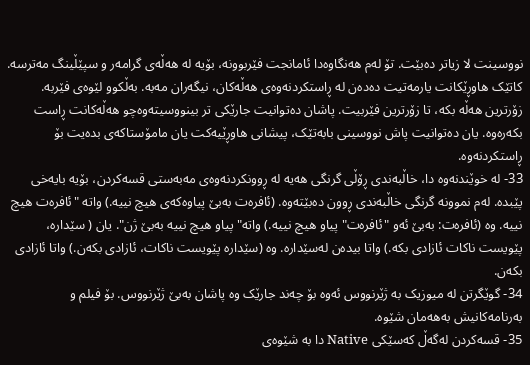نووسینت لا زیاتر دەبێت. تۆ لەم هەنگاوەدا ئامانجت فێربوونە، بۆیە لە هەڵەی گرامەر و سپێڵینگ مەترسە. کاتێک هاوڕێکانت یارمەتیت دەدەن لە ڕاستکردنەوەی هەڵەکان، نیگەران مەبە. بەڵکوو لێوەی فێربە. زۆرترین هەڵە بکە، تا زۆرترین فێربیت. پاشان دەتوانیت جارێکی تر بینووسیتەوەچو هەڵەکانت ڕاست بکەرەوە. یان دەتوانیت پاش نووسینی بابەتێک، پیشانی هاوڕێیەکت یان مامۆستاکەی بدەیت بۆ ڕاستکردنەوە.
33- لە خوێندنەوە دا، خاڵبەندی ڕۆڵی گرنگی هەیە لە ڕوونکردنەوەی مەبەستی قسەکردن، بۆیە بایەخی پێبدە. لەم نموونە گرنگی خاڵبەندی ڕوون دەبێتەوە. (ئافرەت بەبێ پیاوەکەی هیچ نییە.) واتە "ئافرەت هیچ نییە. وە (ئافرەت: بەبێ ئەو "ئافرەت" پیاو هیچ نییە.) واتە" پیاو هیچ نییە بەبێ ژن". یان ( سێدارە، پێویست ناکات ئازادی بکە.) واتا بیدەن لەسێدارە. وە (سێدارە پێویست ناکات، ئازادی بکەن.) واتا ئازادی بکەن.
34- گوێگرتن لە میوزیک بە ژێرنووس ئەوە بۆ چەند جارێک وە پاشان بەبێ ژێرنووس. بۆ فیلم و بەرنامەکانیش بەهەمان شێوە.
35- قسەکردن لەگەڵ کەسێکی Native دا بە شێوەی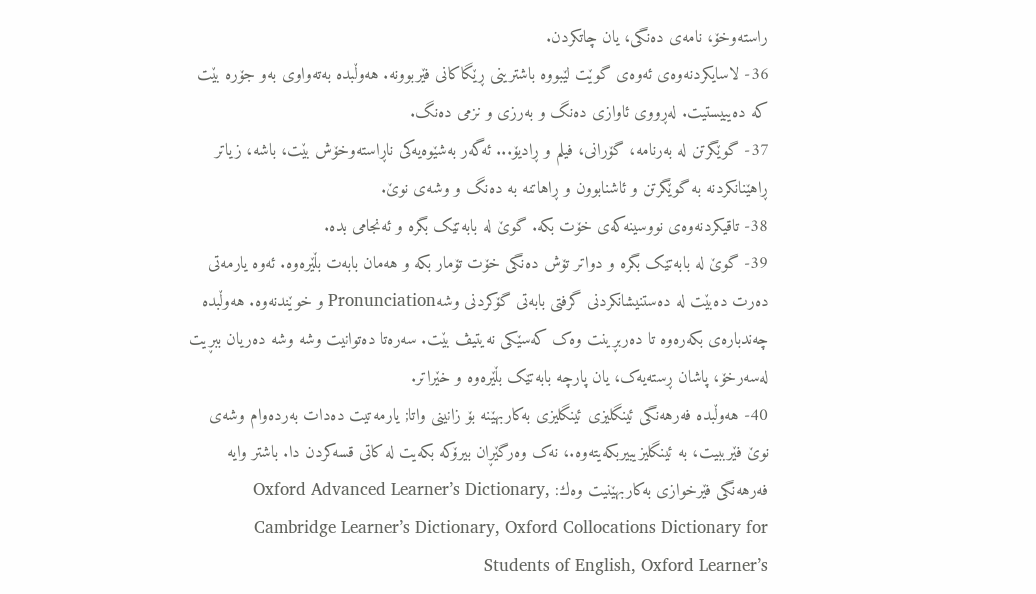راستەوخۆ، نامەی دەنگی، یان چاتکردن.
36- لاسایکردنەوەی ئەوەی گوێت لێبووە باشترینی ڕێگاکانی فێربوونە. هەوڵبدە بەتەواوی بەو جۆرە بێت کە دەیبیستیت. لەڕووی ئاوازی دەنگ و بەرزی و نزمی دەنگ.
37- گوێگرتن لە بەرنامە، گۆرانی، فیلم و ڕادیۆ... ئەگەر بەشێوەیەکی ناڕاستەوخۆش بێت، باشە، زیاتر ڕاهێنانکردنە بە گوێگرتن و ئاشنابوون و ڕاهاتنە بە دەنگ و وشەی نوێ.
38- تاقیکردنەوەی نووسینەکەی خۆت بکە. گوێ لە بابەتێک بگرە و ئەنجامی بدە.
39- گوێ لە بابەتێک بگرە و دواتر تۆش دەنگی خۆت تۆمار بکە و هەمان بابەت بڵێرەوە. ئەوە یارمەتی دەرت دەبێت لە دەستنیشانکردنی گرفتی بابەتی گۆکردنی وشەPronunciation و خوێندنەوە. هەوڵبدە چەندبارەی بکەرەوە تا دەربڕینت وەک کەسێکی نەیتیڤ بێت. سەرەتا دەتوانیت وشە وشە دەریان ببڕیت لەسەرخۆ، پاشان ڕستەیەک، یان پارچە بابەتێک بڵێرەوە و خێراتر.
40- هەوڵبدە فەرهەنگی ئینگلیزی ئینگلیزی بەکاربهێنە بۆ زانینی واتا; یارمەتیت دەدات بەردەوام وشەی نوێ فێرببیت، بە ئینگلیزیبیربکەیتەوە.، نەک وەرگێڕان بیرۆکە بکەیت لە کاتی قسەکردن دا. باشتر وایە فەرهەنگی فێرخوازی بەکاربهێنیت وەك: Oxford Advanced Learner’s Dictionary, Cambridge Learner’s Dictionary, Oxford Collocations Dictionary for Students of English, Oxford Learner’s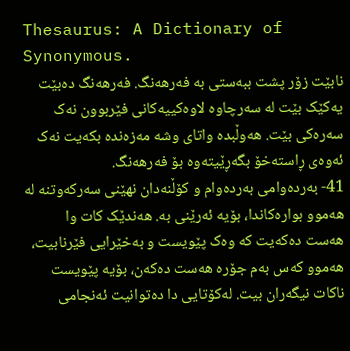Thesaurus: A Dictionary of Synonymous.
نابێت زۆر پشت ببەستی بە فەرهەنگ. فەرهەنگ دەبێت یەکێک بێت لە سەرچاوە لاوەکییەکانی فێربوون نەک سەرەکی بێت. هەوڵبدە واتای وشە مەزەندە بکەیت نەک ئەوەی ڕاستەخۆ بگەڕێیتەوە بۆ فەرهەنگ.
41- بەردەوامی بەردەوام و کۆڵنەدان نهێنی سەرکەوتنە لە هەموو بوارەکاندا، بۆیە ئەرێنی بە. هەندێک کات وا هەست دەکەیت کە وەک پێویست و بەخێرایی فێرنابیت، هەموو کەس بەم جۆرە هەست دەکەن، بۆیە پێویست ناکات نیگەران بیت. لەکۆتایی دا دەتوانیت ئەنجامی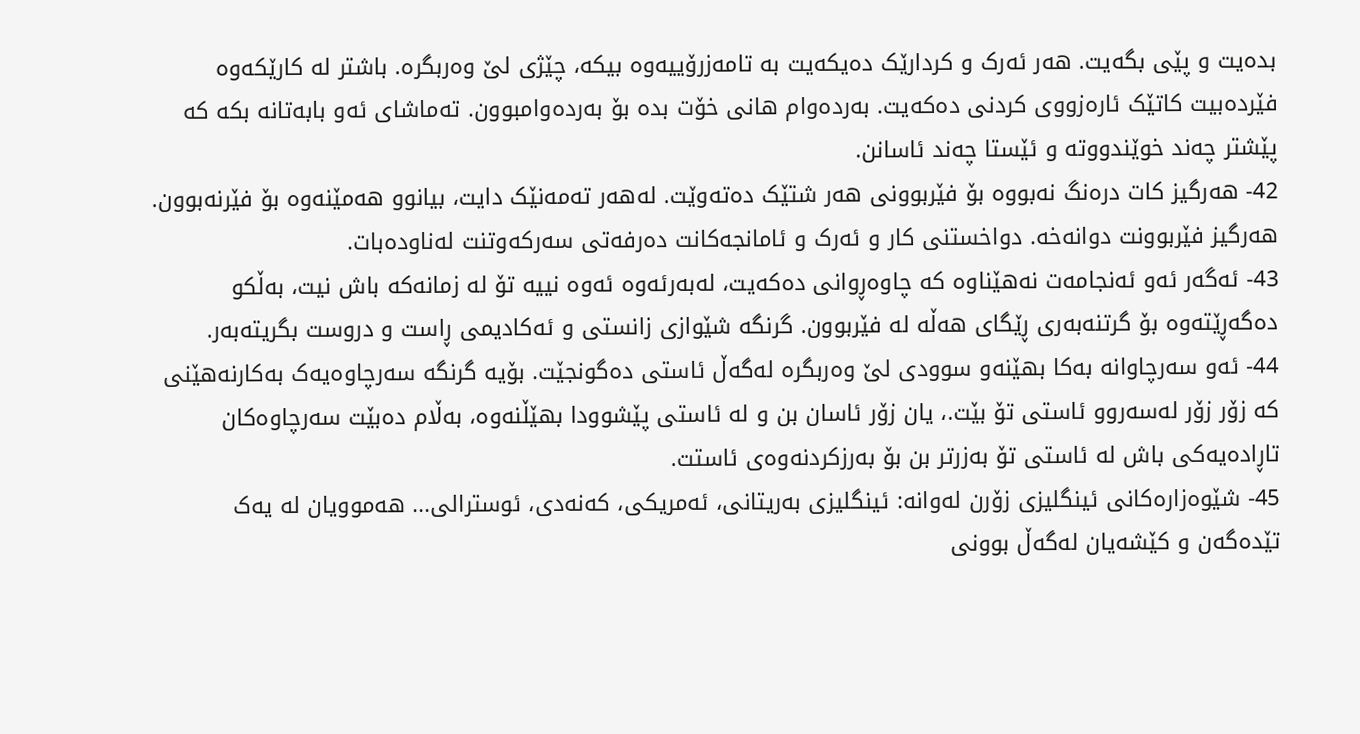بدەیت و پێی بگەیت. هەر ئەرک و کردارێک دەیکەیت بە تامەزرۆییەوە بیکە، چێژی لێ وەربگرە. باشتر لە کارێکەوە فێردەبیت کاتێک ئارەزووی کردنی دەکەیت. بەردەوام هانی خۆت بدە بۆ بەردەوامبوون. تەماشای ئەو بابەتانە بکە کە پێشتر چەند خوێندووتە و ئێستا چەند ئاسانن.
42- هەرگیز کات درەنگ نەبووە بۆ فێربوونی هەر شتێک دەتەوێت. لەهەر تەمەنێک دایت، بیانوو هەمێنەوە بۆ فێرنەبوون. هەرگیز فێربوونت دوانەخە. دواخستنی کار و ئەرک و ئامانجەکانت دەرفەتی سەرکەوتنت لەناودەبات.
43- ئەگەر ئەو ئەنجامەت نەهێناوە کە چاوەڕوانی دەکەیت، لەبەرئەوە ئەوە نییە تۆ لە زمانەکە باش نیت، بەڵکو دەگەڕێتەوە بۆ گرتنەبەری ڕێگای هەڵە لە فێربوون. گرنگە شێوازی زانستی و ئەکادیمی ڕاست و دروست بگریتەبەر.
44- ئەو سەرچاوانە بەکا بهێنەو سوودی لێ وەربگرە لەگەڵ ئاستی دەگونجێت. بۆیە گرنگە سەرچاوەیەک بەکارنەهێنی کە زۆر زۆر لەسەروو ئاستی تۆ بێت.، یان زۆر ئاسان بن و لە ئاستی پێشوودا بهێڵنەوە، بەڵام دەبێت سەرچاوەکان تاڕادەیەکی باش لە ئاستی تۆ بەزرتر بن بۆ بەرزکردنەوەی ئاستت.
45- شێوەزارەکانی ئینگلیزی زۆرن لەوانە: ئینگلیزی بەریتانی، ئەمریکی، کەنەدی، ئوسترالی... هەموویان لە یەک تێدەگەن و کێشەیان لەگەڵ بوونی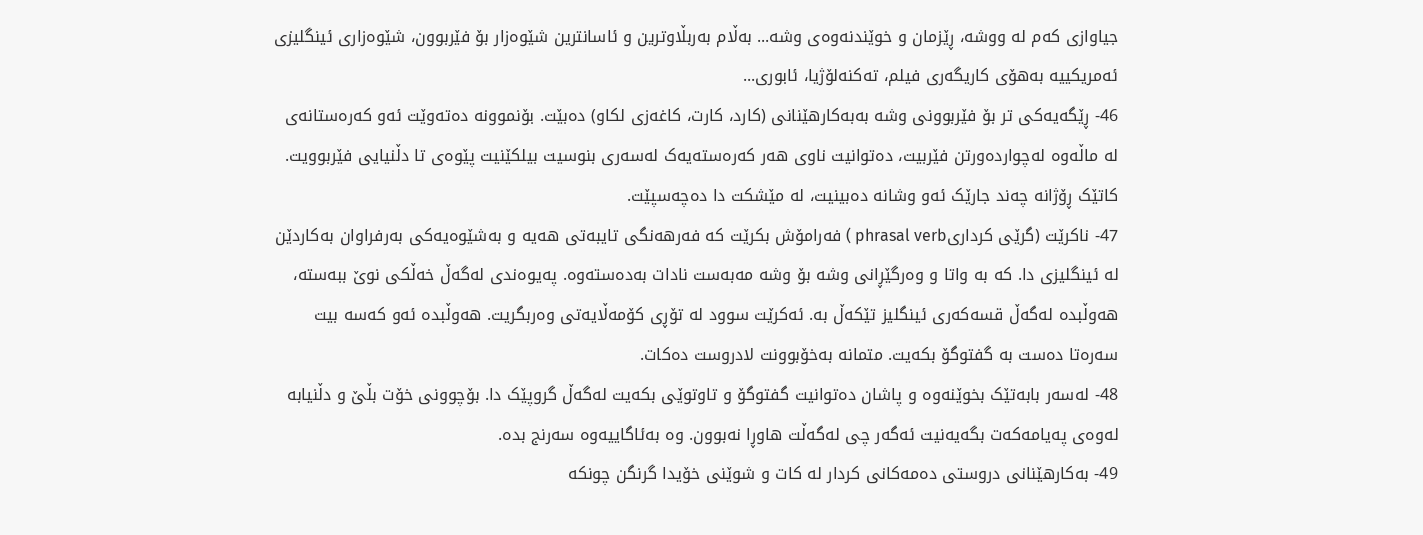جیاوازی کەم لە ووشە، ڕێزمان و خوێندنەوەی وشە... بەڵام بەربڵاوترین و ئاسانترین شێوەزار بۆ فێربوون، شێوەزاری ئینگلیزی ئەمریکییە بەهۆی کاریگەری فیلم، تەکنەلۆژیا، ئابوری...
46- ڕێگەیەکی تر بۆ فێربوونی وشە بەبەکارهێنانی (کارد، کارت، کاغەزی لکاو) دەبێت. بۆنموونە دەتەوێت ئەو کەرەستانەی لە ماڵەوە لەچواردەورتن فێربیت، دەتوانیت ناوی هەر کەرەستەیەک لەسەری بنوسیت بیلکێنیت پێوەی تا دڵنیایی فێربوویت. کاتێک ڕۆژانە چەند جارێک ئەو وشانە دەبینیت، لە مێشکت دا دەچەسپێت.
47- ناکرێت (گرێی کرداریphrasal verb ) فەرامۆش بکرێت کە فەرهەنگی تایبەتی هەیە و بەشێوەیەکی بەرفراوان بەکاردێن لە ئینگلیزی دا. کە بە واتا و وەرگێڕانی وشە بۆ وشە مەبەست نادات بەدەستەوە. پەیوەندی لەگەڵ خەڵکی نوێ ببەستە، هەوڵبدە لەگەڵ قسەکەری ئینگلیز تێکەڵ بە. ئەکرێت سوود لە تۆڕی کۆمەڵایەتی وەربگریت. هەوڵبدە ئەو کەسە بیت سەرەتا دەست بە گفتوگۆ بکەیت. متمانە بەخۆبوونت لادروست دەکات.
48- لەسەر بابەتێک بخوێنەوە و پاشان دەتوانیت گفتوگۆ و تاوتوێی بکەیت لەگەڵ گروپێک دا. بۆچوونی خۆت بڵێ و دڵنیابە لەوەی پەیامەکەت بگەیەنیت ئەگەر چی لەگەڵت هاوڕا نەبوون. وە بەئاگاییەوە سەرنج بدە.
49- بەکارهێنانی دروستی دەمەکانی کردار لە کات و شوێنی خۆیدا گرنگن چونکە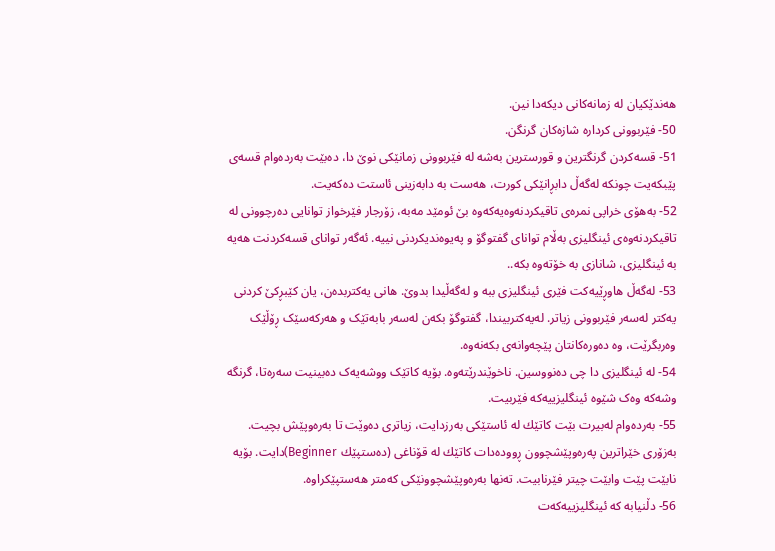هەندێکیان لە زمانەکانی دیکەدا نین.
50- فێربوونی کردارە شازەکان گرنگن.
51- قسەکردن گرنگترین و قورسترین بەشە لە فێربوونی زمانێکی نوێ دا، دەبێت بەردەوام قسەی پێبکەیت چونکە لەگەڵ دابڕانێکی کورت، هەست بە دابەزینی ئاستت دەکەیت.
52- بەهۆی خراپی نمرەی تاقیکردنەوەیەکەوە بێ ئومێد مەبە، زۆرجار فێرخواز توانایی دەرچوونی لە تاقیكردنەوەی ئینگلیزی بەڵام توانای گفتوگۆ و پەیوەندیکردنی نییە. ئەگەر توانای قسەکردنت هەیە بە ئینگلیزی، شانازی بە خۆتەوە بکە..
53- لەگەڵ هاوڕێیەکت فێری ئینگلیزی ببە و لەگەڵیدا بدوێ. هانی یەکتربدەن، یان کێبڕکێ کردنی یەکتر لەسەر فێربوونی زیاتر. لەیەکتربیندا، گفتوگۆ بکەن لەسەر بابەتێک و هەرکەسێک ڕۆڵێک وەربگرێت، وە دەورەکانتان پێچەوانەی بکەنەوە.
54- لە ئینگلیزی دا چی دەنووسین. ناخوێندرێتەوە. بۆیە کاتێک ووشەیەک دەبینیت سەرەتا، گرنگە وشەکە وەک شێوە ئینگلیزییەکە فێربیت.
55- بەردەوام لەبیرت بێت کاتێك لە ئاستێکی بەرزدایت، زیاتری دەوێت تا بەرەوپێش بچیت. بەزۆری خێراترین پەرەوپێشچوون ڕوودەدات کاتێك لە قۆناغی (دەستپێك Beginner)دایت. بۆیە نابێت پێت وابێت چیتر فێرنابیت. تەنها بەرەوپێشچوونێکی کەمتر هەستپێکراوە.
56- دڵنیابە کە ئینگلیزییەکەت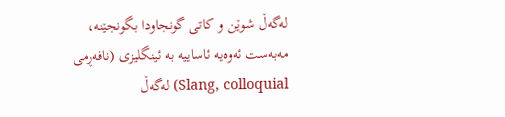لەگەڵ شوێن و کاتی گونجاودا بگونجێنە، مەبەست ئەوەیە ئاساییە بە ئینگلیزی (نافەڕمی Slang, colloquial) لەگەڵ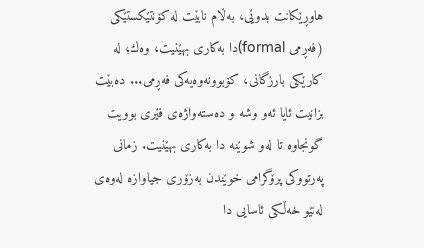هاوڕێکانت بدوێی، بەڵام نابێت لە کۆنتێکستێکی (فەڕمی formal)دا بەکاری بهێنیت، وەك؛ لە کارێکی بارزگانی، کۆبوونەوەیەکی فەڕمی... دەبێت بزانیت ئایا ئەو وشە و دەستەواژەی فێری بوویت گونجاوە تا لەو شوێنە دا بەکاری بهێنیت. زمانی پەرتووکی پرۆگرامی خوێندن بەزۆری جیاوازە لەوەی لەنێو خەڵکی ئاسایی دا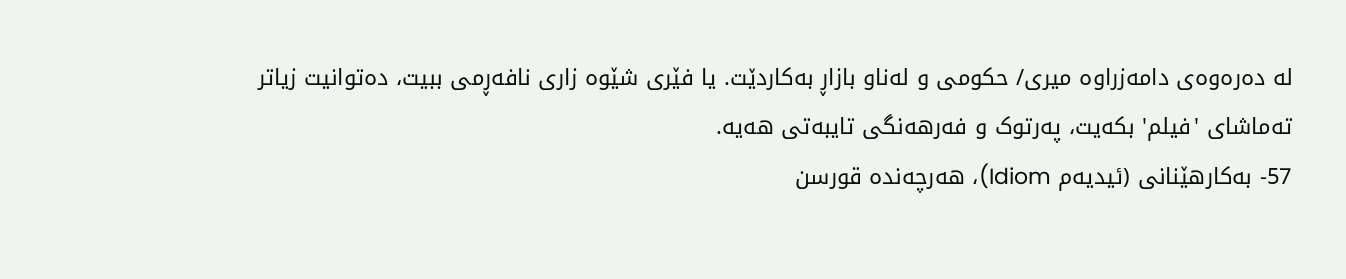لە دەرەوەی دامەزراوە میری/ حکومی و لەناو بازاڕ بەکاردێت. یا فێری شێوە زاری نافەڕمی ببیت، دەتوانیت زیاتر تەماشای 'فیلم' بکەیت، پەرتوک و فەرهەنگی تایبەتی هەیە.
57- بەکارهێنانی (ئیدیەم Idiom)، هەرچەندە قورسن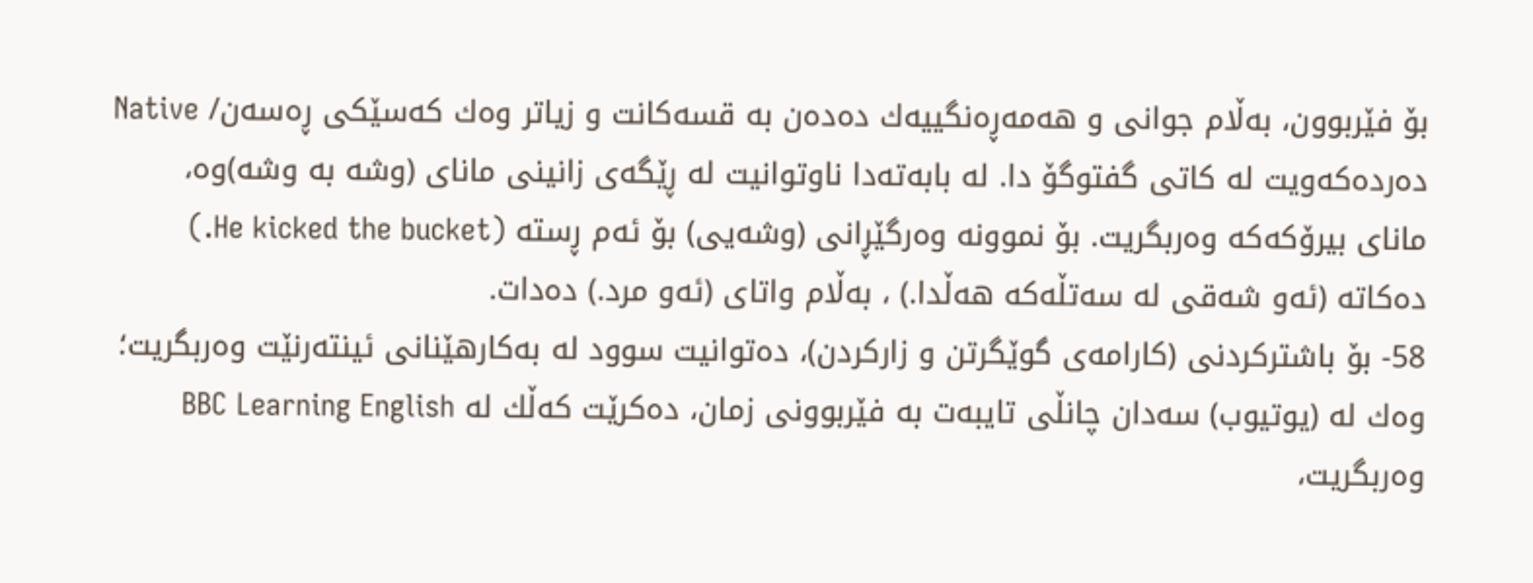بۆ فێربوون، بەڵام جوانی و هەمەڕەنگییەك دەدەن بە قسەکانت و زیاتر وەك کەسێکی ڕەسەن/ Native دەردەکەویت لە کاتی گفتوگۆ دا. لە بابەتەدا ناوتوانیت لە ڕێگەی زانینی مانای (وشە بە وشە)وە، مانای بیرۆکەکە وەربگریت. بۆ نموونە وەرگێڕانی (وشەیی) بۆ ئەم ڕستە (He kicked the bucket.) دەکاتە (ئەو شەقی لە سەتڵەکە هەڵدا.) ، بەڵام واتای (ئەو مرد.) دەدات.
58- بۆ باشترکردنی (کارامەی گوێگرتن و زارکردن)، دەتوانیت سوود لە بەکارهێنانی ئینتەرنێت وەربگریت؛ وەك لە (یوتیوب) سەدان چانڵی تایبەت بە فێربوونی زمان، دەکرێت کەڵك لە BBC Learning English وەربگریت،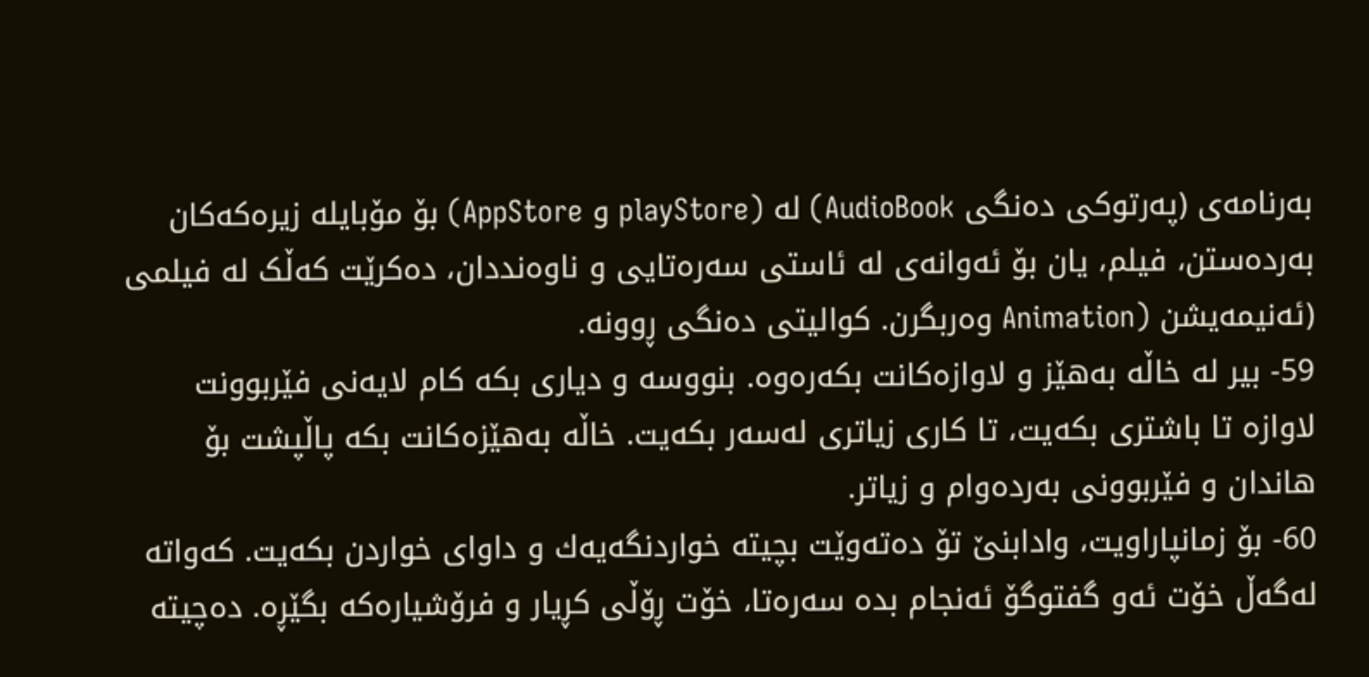بەرنامەی (پەرتوکی دەنگی AudioBook) لە (playStore و AppStore) بۆ مۆبایلە زیرەکەکان بەردەستن، فیلم، یان بۆ ئەوانەی لە ئاستی سەرەتایی و ناوەنددان، دەکرێت کەڵک لە فیلمی (ئەنیمەیشن (Animation وەربگرن. کوالیتی دەنگی ڕوونە.
59- بیر لە خاڵە بەهێز و لاوازەکانت بکەرەوە. بنووسە و دیاری بکە کام لایەنی فێربوونت لاوازە تا باشتری بکەیت، تا کاری زیاتری لەسەر بکەیت. خاڵە بەهێزەکانت بکە پاڵپشت بۆ هاندان و فێربوونی بەردەوام و زیاتر.
60- بۆ زمانپاراویت، وادابنێ تۆ دەتەوێت بچیتە خواردنگەیەك و داوای خواردن بکەیت. کەواتە لەگەڵ خۆت ئەو گفتوگۆ ئەنجام بدە سەرەتا، خۆت ڕۆڵی کڕیار و فرۆشیارەکە بگێڕە. دەچیتە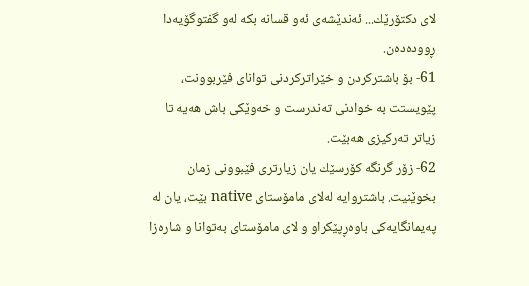لای دکتۆرێك... ئەندێشەی ئەو قسانە بکە لەو گفتوگۆیەدا ڕوودەدەن.
61- بۆ باشترکردن و خێراترکردنی توانای فێربوونت، پێویستت بە خوادنی تەندرست و خەوێکی باش هەیە تا زیاتر تەرکیزی هەبێت.
62- زۆر گرنگە کۆرسێك یان زیارتری فێبوونی زمان بخوێنیت. باشتروایە لەلای مامۆستای native بێت، یان لە پەیمانگایەکی باوەڕپێکراو و لای مامۆستای بەتوانا و شارەزا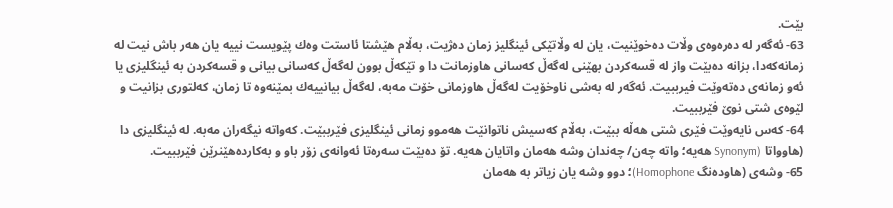بێت.
63- ئەگەر لە دەرەوەی وڵات دەخوێنیت، یان لە وڵاتێکی ئینگلیز زمان دەژیت، بەڵام هێشتا ئاستت وەك پێویست نییە یان هەر باش نیت لە زمانەکەدا، بزانە دەبێت واز لە قسەکردن بهێنی لەگەڵ کەسانی هاوزمانت دا و تێكەڵ بوون لەگەڵ کەسانی بیانی و قسەکردن بە ئینگلیزی یا ئەو زمانەی دەتەوێت فیرببیت. ئەگەر لە بەشی ناوخۆیت لەگەڵ هاوزمانی خۆت مەبە، لەگەڵ بیانییەك بمێنەوە تا زمان، کەلتوری بزانیت و لێوەی شتی نوێ فێرببیت.
64- کەس نایەوێت فێری شتی هەڵە ببێت، بەڵام کەسیش ناتوانێت هەموو زمانی ئینگلیزی فێرببێت. کەواتە نیگەران مەبە. لە ئینگلیزی دا (هاوواتا (Synonym هەیە؛ واتە چەن/ چەندان وشە هەمان واتایان هەیە. تۆ دەبێت سەرەتا ئەوانەی زۆر باو و بەکاردەهێنرێن فێرببیت.
65- وشەی (هاودەنگ Homophone)؛ دوو وشە یان زیاتر بە هەمان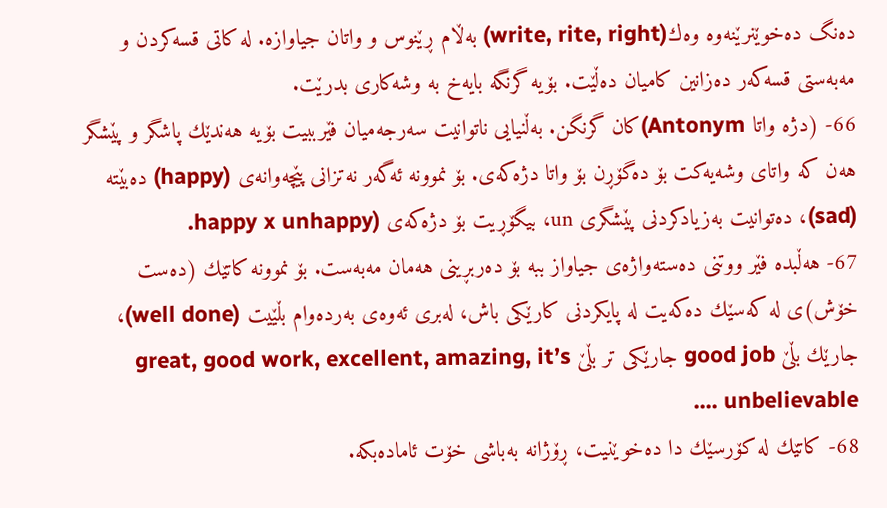دەنگ دەخوێنرێنەوە وەك(write, rite, right) بەڵام ڕێنوس و واتان جیاوازە. لە کاتی قسەکردن و مەبەستی قسەکەر دەزانین کامیان دەڵێت. بۆیە گرنگە بایەخ بە وشەکاری بدرێت.
66- (دژە واتا Antonym)کان گرنگن. بەڵنیایی ناتوانیت سەرجەمیان فێرببیت بۆیە هەندێك پاشگر و پێشگر هەن کە واتای وشەیەکت بۆ دەگۆڕن بۆ واتا دژەکەی. بۆ نموونە ئەگەر نەتزانی پێچەوانەی (happy) دەبێتە (sad)، دەتوانیت بەزیادکردنی پێشگری un، بیگۆڕیت بۆ دژەکەی (happy x unhappy.
67- هەڵبدە فێر ووتنی دەستەواژەی جیاواز ببە بۆ دەربڕینی هەمان مەبەست. بۆ نموونە کاتێك (دەست خۆش)ی لە کەسێك دەکەیت لە پایکردنی کارێکی باش، لەبری ئەوەی بەردەوام بڵێیت (well done)، جارێك بڵێ good job جارێکی تر بڵێ great, good work, excellent, amazing, it’s unbelievable ....
68- کاتێك لە کۆرسێك دا دەخوێنیت، ڕۆژانە بەباشی خۆت ئامادەبکە.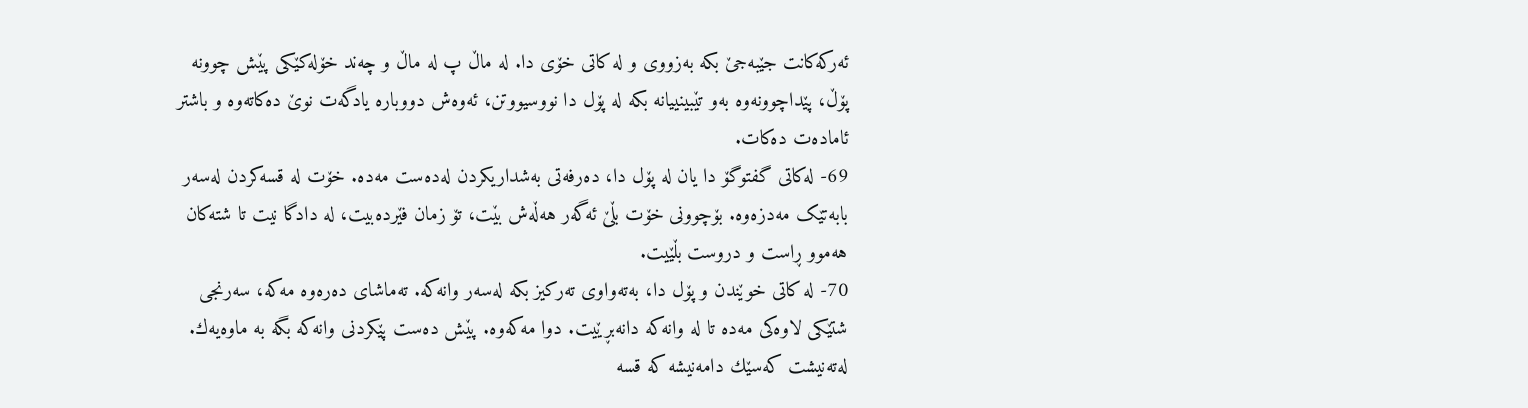ئەرکەکانت جێبەجێ بکە بەزووی و لە کاتی خۆی دا. لە ماڵ پ لە ماڵ و چەند خۆلەکێکی پێش چوونە پۆڵ، پێداچوونەوە بەو تێبینییانە بکە لە پۆل دا نووسیووتن، ئەوەش دووبارە یادگەت نوێ دەکاتەوە و باشتر ئامادەت دەکات.
69- لەکاتی گفتوگۆ دا یان لە پۆل دا، دەرفەتی بەشداریکردن لەدەست مەدە. خۆت لە قسەکردن لەسەر بابەتێک مەدزەوە. بۆچوونی خۆت بڵێ ئەگەر هەڵەش بێت، تۆ زمان فێردەبیت، لە دادگا نیت تا شتەکان هەموو ڕاست و دروست بڵێیت.
70- لە کاتی خوێندن و پۆل دا، بەتەواوی تەرکیز بکە لەسەر وانەکە. تەماشای دەرەوە مەکە، سەرنجی شتێکی لاوەکی مەدە تا لە وانەکە دانەبڕێیت. دوا مەکەوە. پێش دەست پێکردنی وانەکە بگە بە ماوەیەك. لەتەنیشت کەسێك دامەنیشە کە قسە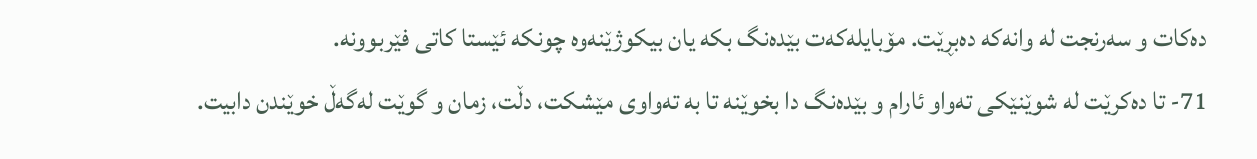دەکات و سەرنجت لە وانەکە دەبڕێت. مۆبایلەکەت بێدەنگ بکە یان بیکوژێنەوە چونکە ئێستا کاتی فێربوونە.
71- تا دەکرێت لە شوێنێکی تەواو ئارام و بێدەنگ دا بخوێنە تا بە تەواوی مێشكت، دڵت، زمان و گوێت لەگەڵ خوێندن دابیت.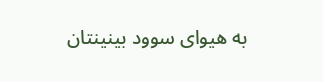بە هیوای سوود بینینتان